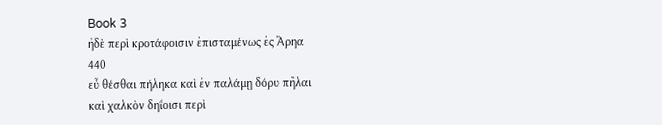Book 3
ἠδὲ περὶ κροτάφοισιν ἐπισταμένως ἐς Ἄρηα
440
εὖ θέσθαι πήληκα καὶ ἐν παλάμῃ δόρυ πῆλαι
καὶ χαλκὸν δηΐοισι περὶ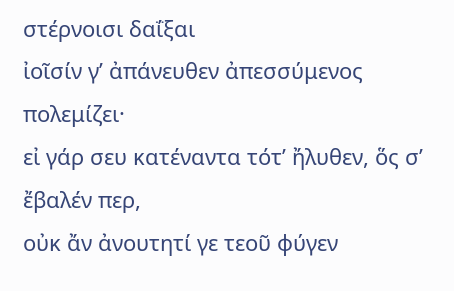στέρνοισι δαΐξαι
ἰοῖσίν γʼ ἀπάνευθεν ἀπεσσύμενος πολεμίζει·
εἰ γάρ σευ κατέναντα τότʼ ἤλυθεν, ὅς σʼ ἔβαλέν περ,
οὐκ ἄν ἀνουτητί γε τεοῦ φύγεν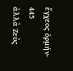ἔγχεος ὁρμήν·
445
ἀλλὰ Ζεὺς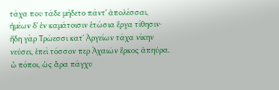τάχα που τάδε μήδετο πάντʼ ἀπολέσσαι,
ἡμέων δʼ ἐν καμάτοισιν ἐτώσια ἔργα τίθησιν·
ἤδη γὰρ Τρώεσσι κατʼ Ἀργείων τάχα νίκην
νεύσει, ἐπεὶ τόσσον περ Ἀχαιῶν ἕρκος ἀπηύρα.
ὦ πόποι, ὡς ἄρα πάγχυ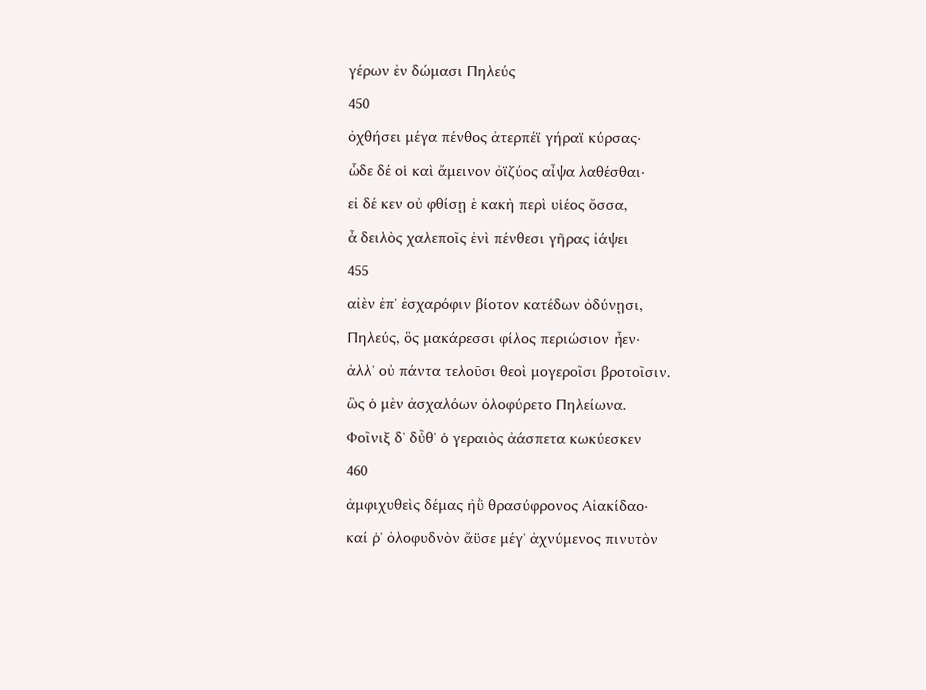γέρων ἐν δώμασι Πηλεύς
450
ὀχθήσει μέγα πένθος ἀτερπέϊ γήραϊ κύρσας·
ὧδε δέ οἱ καὶ ἄμεινον ὀϊζύος αἶψα λαθέσθαι·
εἰ δέ κεν οὐ φθίσῃ ἑ κακὴ περὶ υἱέος ὄσσα,
ἆ δειλὸς χαλεποῖς ἐνὶ πένθεσι γῆρας ἰάψει
455
αἰὲν ἐπʼ ἐσχαρόφιν βίοτον κατέδων ὀδύνῃσι,
Πηλεύς, ὃς μακάρεσσι φίλος περιώσιον ἦεν·
ἀλλʼ οὐ πάντα τελοῦσι θεοὶ μογεροῖσι βροτοῖσιν.
ὣς ὁ μὲν ἀσχαλόων ὀλοφύρετο Πηλείωνα.
Φοῖνιξ δʼ δὖθʼ ὁ γεραιὸς ἀάσπετα κωκύεσκεν
460
ἀμφιχυθεὶς δέμας ἠῢ θρασύφρονος Αἰακίδαο·
καί ῥʼ ὀλοφυδνὸν ἄϋσε μέγʼ ἀχνύμενος πινυτὸν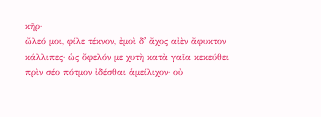κῆρ·
ὤλεό μοι, φίλε τέκνον, ἐμοὶ δʼ ἄχος αἰὲν ἄφυκτον
κάλλιπες· ὡς ὄφελόν με χυτὴ κατὰ γαῖα κεκεύθει
πρὶν σέο πότμον ἰδέσθαι ἁμείλιχον· οὐ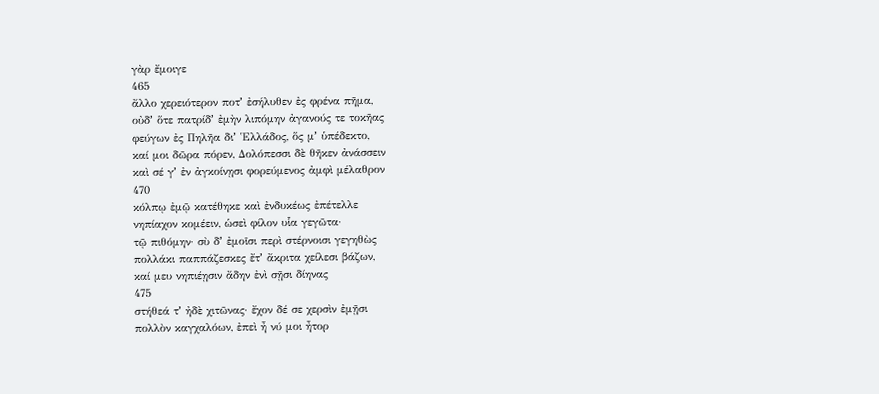γὰρ ἔμοιγε
465
ἄλλο χερειότερον ποτʼ ἐσήλυθεν ἐς φρένα πῆμα,
οὐδʼ ὅτε πατρίδʼ ἐμὴν λιπόμην ἀγανούς τε τοκῆας
φεύγων ἐς Πηλῆα διʼ Ἑλλάδος, ὅς μʼ ὑπέδεκτο,
καί μοι δῶρα πόρεν, Δολόπεσσι δὲ θῆκεν ἀνάσσειν
καὶ σέ γʼ ἐν ἀγκοίνῃσι φορεύμενος ἀμφὶ μέλαθρον
470
κόλπῳ ἐμῷ κατέθηκε καὶ ἐνδυκέως ἐπέτελλε
νηπίαχον κομέειν, ὡσεὶ φίλον υἷα γεγῶτα·
τῷ πιθόμην· σὺ δʼ ἐμοῖσι περὶ στέρνοισι γεγηθὼς
πολλάκι παππάζεσκες ἔτʼ ἄκριτα χείλεσι βάζων,
καί μευ νηπιέῃσιν ἄδην ἐνὶ σῇσι δίηνας
475
στήθεά τʼ ἠδὲ χιτῶνας· ἔχον δέ σε χερσὶν ἐμῇσι
πολλὸν καγχαλόων, ἐπεὶ ἦ νύ μοι ἦτορ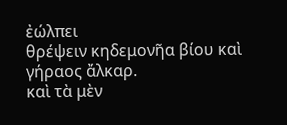ἐώλπει
θρέψειν κηδεμονῆα βίου καὶ γήραος ἄλκαρ.
καὶ τὰ μὲν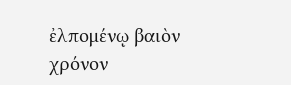ἐλπομένῳ βαιὸν χρόνον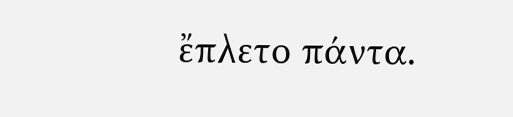ἔπλετο πάντα.